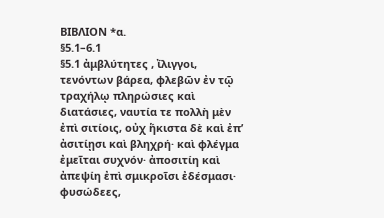ΒΙΒΛΙΟΝ *α.
§5.1–6.1
§5.1 ἀμβλύτητες , ἴλιγγοι, τενόντων βάρεα, φλεβῶν ἐν τῷ τραχήλῳ πληρώσιες καὶ διατάσιες, ναυτία τε πολλὴ μὲν ἐπὶ σιτίοις, οὐχ ἥκιστα δὲ καὶ ἐπʼ ἀσιτίῃσι καὶ βληχρή· καὶ φλέγμα ἐμεῖται συχνόν· ἀποσιτίη καὶ ἀπεψίη ἐπὶ σμικροῖσι ἐδέσμασι· φυσώδεες,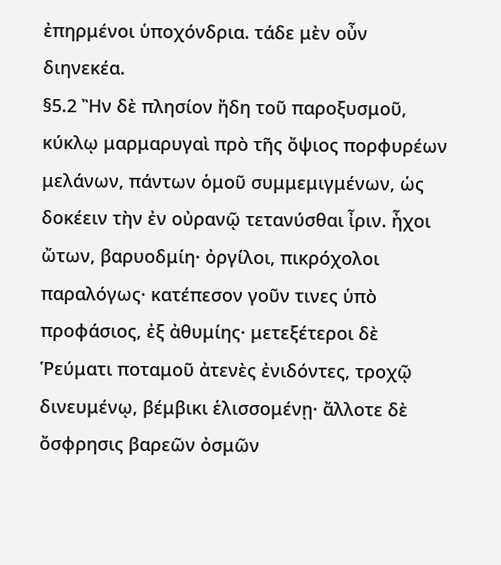ἐπηρμένοι ὑποχόνδρια. τάδε μὲν οὖν διηνεκέα.
§5.2 Ἢν δὲ πλησίον ἤδη τοῦ παροξυσμοῦ, κύκλῳ μαρμαρυγαὶ πρὸ τῆς ὄψιος πορφυρέων μελάνων, πάντων ὁμοῦ συμμεμιγμένων, ὡς δοκέειν τὴν ἐν οὐρανῷ τετανύσθαι ἶριν. ἦχοι ὤτων, βαρυοδμίη· ὀργίλοι, πικρόχολοι παραλόγως· κατέπεσον γοῦν τινες ὑπὸ προφάσιος, ἐξ ἀθυμίης· μετεξέτεροι δὲ Ῥεύματι ποταμοῦ ἀτενὲς ἐνιδόντες, τροχῷ δινευμένῳ, βέμβικι ἑλισσομένῃ· ἄλλοτε δὲ ὄσφρησις βαρεῶν ὀσμῶν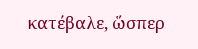κατέβαλε, ὥσπερ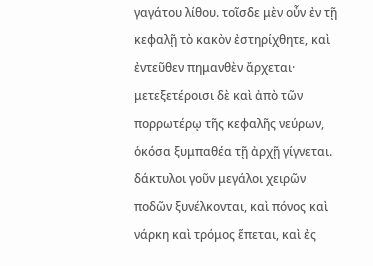γαγάτου λίθου. τοῖσδε μὲν οὖν ἐν τῇ κεφαλῇ τὸ κακὸν ἐστηρίχθητε, καὶ ἐντεῦθεν πημανθὲν ἄρχεται· μετεξετέροισι δὲ καὶ ἀπὸ τῶν πορρωτέρῳ τῆς κεφαλῆς νεύρων, ὁκόσα ξυμπαθέα τῇ ἀρχῇ γίγνεται. δάκτυλοι γοῦν μεγάλοι χειρῶν ποδῶν ξυνέλκονται, καὶ πόνος καὶ νάρκη καὶ τρόμος ἕπεται, καὶ ἐς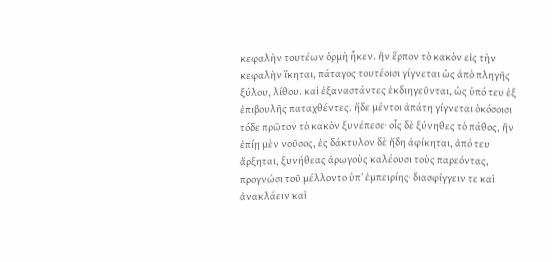κεφαλὴν τουτέων ὁρμὴ ἧκεν. ἢν ἕρπον τὸ κακὸν εἰς τὴν κεφαλὴν ἵκηται, πάταγος τουτέοισι γίγνεται ὡς ἀπὸ πληγῆς ξύλου, λίθου. καὶ ἐξαναστάντες ἐκδιηγεῦνται, ὡς ὑπό τευ ἐξ ἐπιβουλῆς παταχθέντες. ἥδε μέντοι ἀπάτη γίγνεται ὁκόσοισι τόδε πρῶτον τὸ κακὸν ξυνέπεσε· οἷς δὲ ξύνηθες τὸ πάθος, ἢν ἐπίῃ μὲν νοῦσος, ἐς δάκτυλον δὲ ἤδη ἀφίκηται, ἀπό τευ ἄρξηται, ξυνήθεας ἀρωγοὺς καλέουσι τοὺς παρεόντας, προγνώσι τοῦ μέλλοντο ὑπʼ ἐμπειρίης· διασφίγγειν τε καὶ ἀνακλάειν καὶ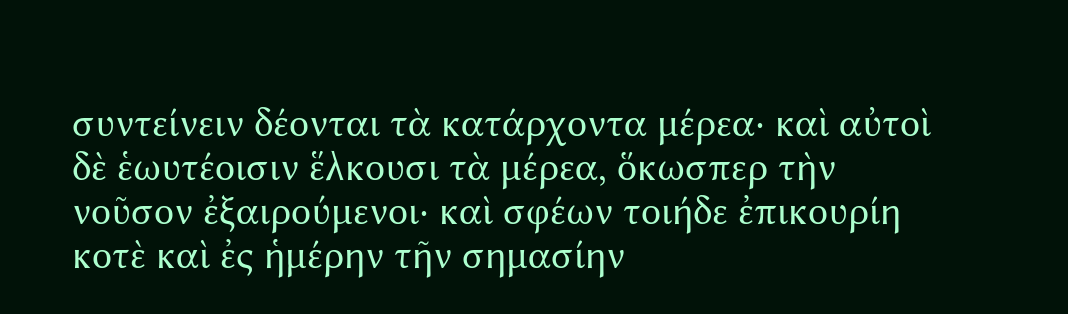συντείνειν δέονται τὰ κατάρχοντα μέρεα· καὶ αὐτοὶ δὲ ἑωυτέοισιν ἕλκουσι τὰ μέρεα, ὅκωσπερ τὴν νοῦσον ἐξαιρούμενοι· καὶ σφέων τοιήδε ἐπικουρίη κοτὲ καὶ ἐς ἡμέρην τῆν σημασίην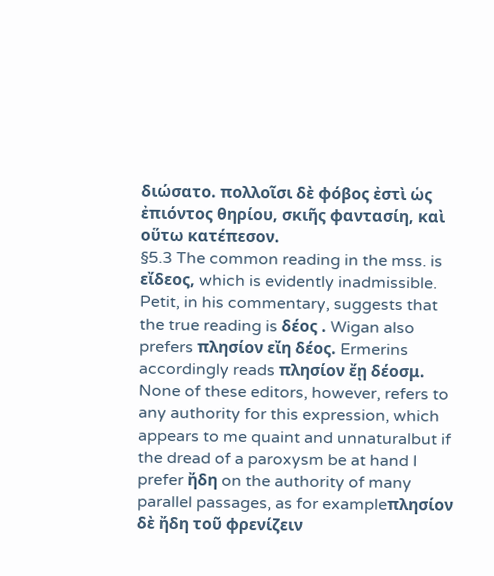διώσατο. πολλοῖσι δὲ φόβος ἐστὶ ὡς ἐπιόντος θηρίου, σκιῆς φαντασίη, καὶ οὕτω κατέπεσον.
§5.3 The common reading in the mss. is εἴδεος, which is evidently inadmissible. Petit, in his commentary, suggests that the true reading is δέος . Wigan also prefers πλησίον εἴη δέος. Ermerins accordingly reads πλησίον ἔῃ δέοσμ. None of these editors, however, refers to any authority for this expression, which appears to me quaint and unnaturalbut if the dread of a paroxysm be at hand I prefer ἤδη on the authority of many parallel passages, as for exampleπλησίον δὲ ἤδη τοῦ φρενίζειν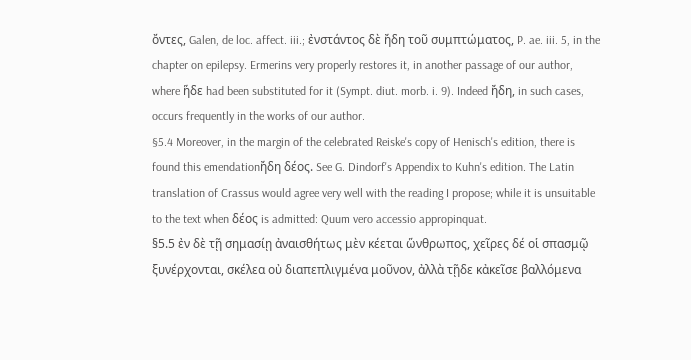ὄντες, Galen, de loc. affect. iii.; ἐνστάντος δὲ ἤδη τοῦ συμπτώματος, P. ae. iii. 5, in the chapter on epilepsy. Ermerins very properly restores it, in another passage of our author, where ἥδε had been substituted for it (Sympt. diut. morb. i. 9). Indeed ἤδη, in such cases, occurs frequently in the works of our author.
§5.4 Moreover, in the margin of the celebrated Reiske's copy of Henisch's edition, there is found this emendationἤδη δέος. See G. Dindorf's Appendix to Kuhn's edition. The Latin translation of Crassus would agree very well with the reading I propose; while it is unsuitable to the text when δέος is admitted: Quum vero accessio appropinquat.
§5.5 ἐν δὲ τῇ σημασίῃ ἀναισθήτως μὲν κέεται ὥνθρωπος, χεῖρες δέ οἱ σπασμῷ ξυνέρχονται, σκέλεα οὐ διαπεπλιγμένα μοῦνον, ἀλλὰ τῇδε κἀκεῖσε βαλλόμενα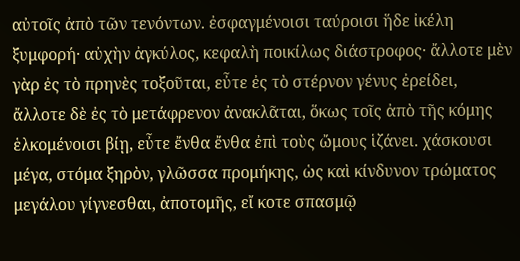αὐτοῖς ἀπὸ τῶν τενόντων. ἐσφαγμένοισι ταύροισι ἥδε ἰκέλη ξυμφορή· αὐχὴν ἀγκύλος, κεφαλὴ ποικίλως διάστροφος· ἄλλοτε μὲν γὰρ ἐς τὸ πρηνὲς τοξοῦται, εὖτε ἐς τὸ στέρνον γένυς ἐρείδει, ἄλλοτε δὲ ἐς τὸ μετάφρενον ἀνακλᾶται, ὅκως τοῖς ἀπὸ τῆς κόμης ἑλκομένοισι βίῃ, εὖτε ἔνθα ἔνθα ἐπὶ τοὺς ὤμους ἱζάνει. χάσκουσι μέγα, στόμα ξηρὸν, γλῶσσα προμήκης, ὡς καὶ κίνδυνον τρώματος μεγάλου γίγνεσθαι, ἀποτομῆς, εἴ κοτε σπασμῷ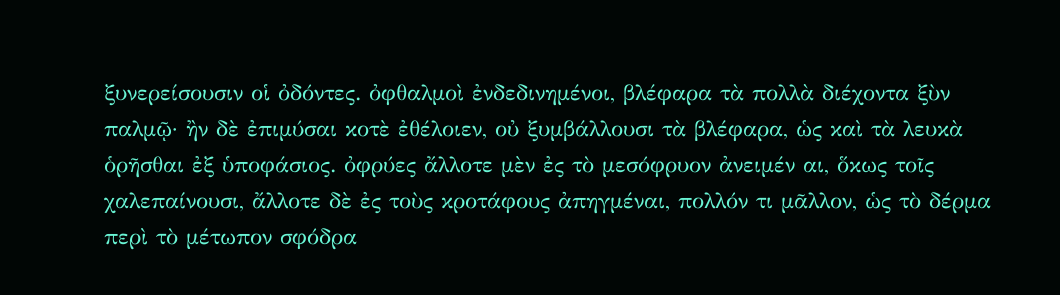ξυνερείσουσιν οἱ ὀδόντες. ὀφθαλμοὶ ἐνδεδινημένοι, βλέφαρα τὰ πολλὰ διέχοντα ξὺν παλμῷ· ἢν δὲ ἐπιμύσαι κοτὲ ἐθέλοιεν, οὐ ξυμβάλλουσι τὰ βλέφαρα, ὡς καὶ τὰ λευκὰ ὁρῆσθαι ἐξ ὑποφάσιος. ὀφρύες ἄλλοτε μὲν ἐς τὸ μεσόφρυον ἀνειμέν αι, ὅκως τοῖς χαλεπαίνουσι, ἄλλοτε δὲ ἐς τοὺς κροτάφους ἀπηγμέναι, πολλόν τι μᾶλλον, ὡς τὸ δέρμα περὶ τὸ μέτωπον σφόδρα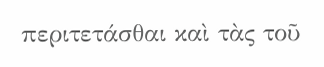περιτετάσθαι καὶ τὰς τοῦ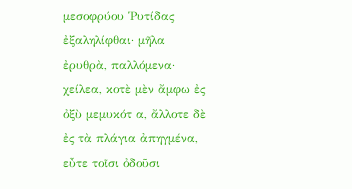μεσοφρύου Ῥυτίδας ἐξαληλίφθαι· μῆλα ἐρυθρὰ, παλλόμενα· χείλεα, κοτὲ μὲν ἄμφω ἐς ὀξὺ μεμυκότ α, ἄλλοτε δὲ ἐς τὰ πλάγια ἀπηγμένα, εὖτε τοῖσι ὀδοῦσι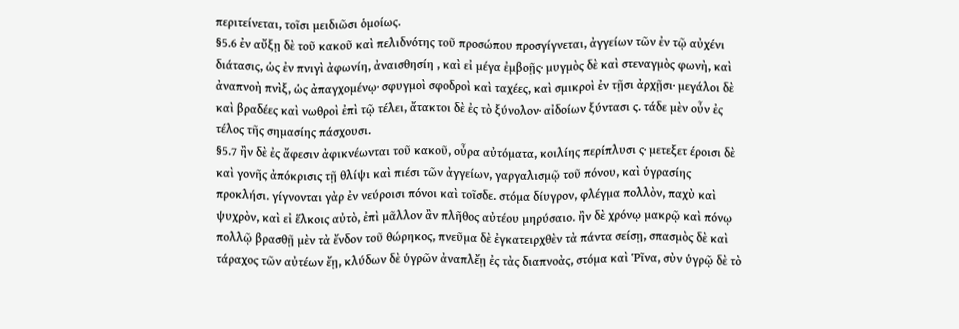περιτείνεται, τοῖσι μειδιῶσι ὁμοίως.
§5.6 ἐν αὔξῃ δὲ τοῦ κακοῦ καὶ πελιδνότης τοῦ προσώπου προσγίγνεται, ἀγγείων τῶν ἐν τῷ αὐχένι διάτασις, ὡς ἐν πνιγὶ ἀφωνίη, ἀναισθησίη , καὶ εἰ μέγα ἐμβοῇς· μυγμὸς δὲ καὶ στεναγμὸς φωνὴ, καὶ ἀναπνοὴ πνὶξ, ὡς ἀπαγχομένῳ· σφυγμοὶ σφοδροὶ καὶ ταχέες, καὶ σμικροὶ ἐν τῇσι ἀρχῇσι· μεγάλοι δὲ καὶ βραδέες καὶ νωθροὶ ἐπὶ τῷ τέλει, ἄτακτοι δὲ ἐς τὸ ξύνολον· αἰδοίων ξύντασι ς. τάδε μὲν οὖν ἐς τέλος τῆς σημασίης πάσχουσι.
§5.7 ἢν δὲ ἐς ἄφεσιν ἀφικνέωνται τοῦ κακοῦ, οὖρα αὐτόματα, κοιλίης περίπλυσι ς· μετεξετ έροισι δὲ καὶ γονῆς ἀπόκρισις τῇ θλίψι καὶ πιέσι τῶν ἀγγείων, γαργαλισμῷ τοῦ πόνου, καὶ ὑγρασίης προκλήσι. γίγνονται γὰρ ἐν νεύροισι πόνοι καὶ τοῖσδε. στόμα δίυγρον, φλέγμα πολλὸν, παχὺ καὶ ψυχρὸν, καὶ εἰ ἕλκοις αὐτὸ, ἐπὶ μᾶλλον ἂν πλῆθος αὐτέου μηρύσαιο. ἢν δὲ χρόνῳ μακρῷ καὶ πόνῳ πολλῷ βρασθῇ μὲν τὰ ἔνδον τοῦ θώρηκος, πνεῦμα δὲ ἐγκατειρχθὲν τὰ πάντα σείσῃ, σπασμὸς δὲ καὶ τάραχος τῶν αὐτέων ἔῃ, κλύδων δὲ ὑγρῶν ἀναπλἔῃ ἐς τὰς διαπνοὰς, στόμα καὶ Ῥῖνα, σὺν ὑγρῷ δὲ τὸ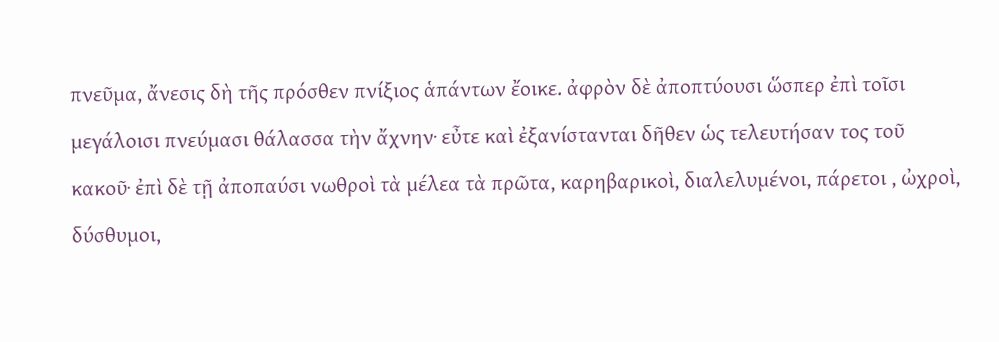πνεῦμα, ἄνεσις δὴ τῆς πρόσθεν πνίξιος ἁπάντων ἔοικε. ἀφρὸν δὲ ἀποπτύουσι ὥσπερ ἐπὶ τοῖσι μεγάλοισι πνεύμασι θάλασσα τὴν ἄχνην· εὖτε καὶ ἐξανίστανται δῆθεν ὡς τελευτήσαν τος τοῦ κακοῦ· ἐπὶ δὲ τῇ ἀποπαύσι νωθροὶ τὰ μέλεα τὰ πρῶτα, καρηβαρικοὶ, διαλελυμένοι, πάρετοι , ὠχροὶ, δύσθυμοι,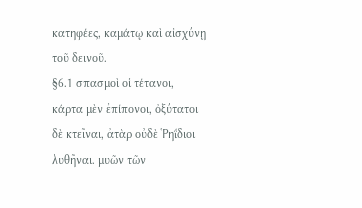κατηφέες, καμάτῳ καὶ αἰσχύνῃ τοῦ δεινοῦ.
§6.1 σπασμοὶ οἱ τέτανοι, κάρτα μὲν ἐπίπονοι, ὀξύτατοι δὲ κτεῖναι, ἀτὰρ οὐδὲ Ῥηΐδιοι λυθῆναι. μυῶν τῶν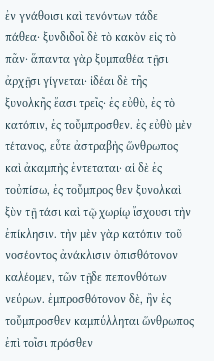ἐν γνάθοισι καὶ τενόντων τάδε πάθεα· ξυνδιδοῖ δὲ τὸ κακὸν εἰς τὸ πᾶν· ἅπαντα γὰρ ξυμπαθέα τῇσι ἀρχῇσι γίγνεται· ἰδέαι δὲ τῆς ξυνολκῆς ἔασι τρεῖς· ἐς εὐθὺ, ἐς τὸ κατόπιν, ἐς τοὔμπροσθεν. ἐς εὐθὺ μὲν τέτανος, εὖτε ἀστραβὴς ὥνθρωπος καὶ ἀκαμπὴς ἐντεταται· αἱ δὲ ἐς τοὐπίσω, ἐς τοὔμπρος θεν ξυνολκαὶ ξὺν τῇ τάσι καὶ τῷ χωρίῳ ἴσχουσι τὴν ἐπίκλησιν. τὴν μὲν γὰρ κατόπιν τοῦ νοσέοντος ἀνάκλισιν ὀπισθότονον καλέομεν, τῶν τῇδε πεπονθότων νεύρων. ἐμπροσθότονον δὲ, ἢν ἐς τοὔμπροσθεν καμπύλληται ὥνθρωπος ἐπὶ τοῖσι πρόσθεν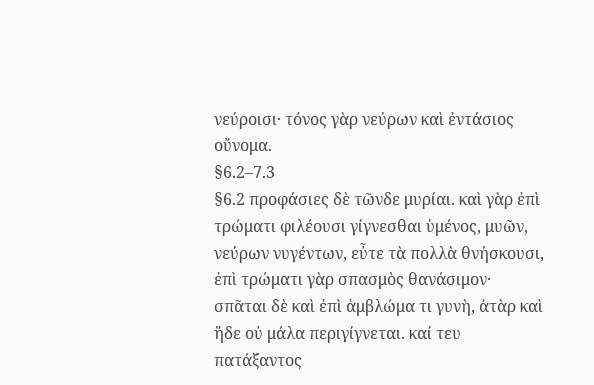νεύροισι· τόνος γὰρ νεύρων καὶ ἐντάσιος οὔνομα.
§6.2–7.3
§6.2 προφάσιες δὲ τῶνδε μυρίαι. καὶ γὰρ ἐπὶ τρώματι φιλέουσι γίγνεσθαι ὑμένος, μυῶν, νεύρων νυγέντων, εὖτε τὰ πολλὰ θνήσκουσι, ἐπὶ τρώματι γὰρ σπασμὸς θανάσιμον· σπᾶται δὲ καὶ ἐπὶ ἀμβλώμα τι γυνὴ, ἀτὰρ καὶ ἥδε οὐ μάλα περιγίγνεται. καί τευ πατάξαντος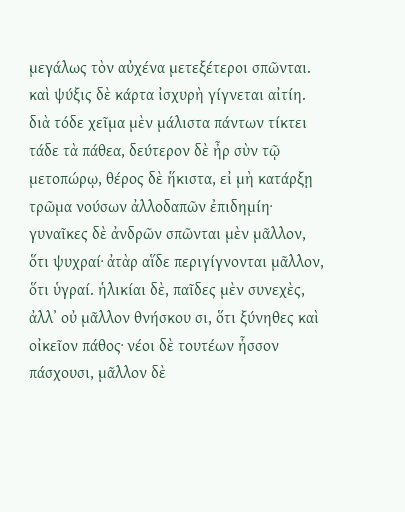μεγάλως τὸν αὐχένα μετεξέτεροι σπῶνται. καὶ ψύξις δὲ κάρτα ἰσχυρὴ γίγνεται αἰτίη. διὰ τόδε χεῖμα μὲν μάλιστα πάντων τίκτει τάδε τὰ πάθεα, δεύτερον δὲ ἦρ σὺν τῷ μετοπώρῳ, θέρος δὲ ἥκιστα, εἰ μὴ κατάρξῃ τρῶμα νούσων ἀλλοδαπῶν ἐπιδημίη· γυναῖκες δὲ ἀνδρῶν σπῶνται μὲν μᾶλλον, ὅτι ψυχραί· ἀτὰρ αἵδε περιγίγνονται μᾶλλον, ὅτι ὑγραί. ἡλικίαι δὲ, παῖδες μὲν συνεχὲς, ἀλλʼ οὐ μᾶλλον θνήσκου σι, ὅτι ξύνηθες καὶ οἰκεῖον πάθος· νέοι δὲ τουτέων ἧσσον πάσχουσι, μᾶλλον δὲ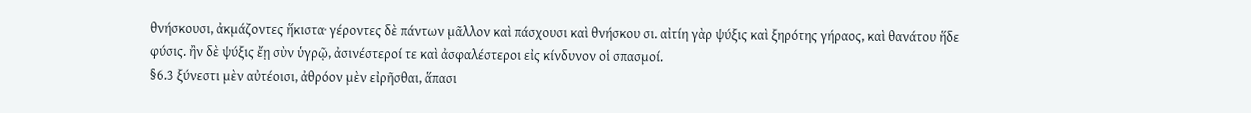θνήσκουσι, ἀκμάζοντες ἥκιστα· γέροντες δὲ πάντων μᾶλλον καὶ πάσχουσι καὶ θνήσκου σι. αἰτίη γὰρ ψύξις καὶ ξηρότης γήραος, καὶ θανάτου ἥδε φύσις. ἢν δὲ ψύξις ἔῃ σὺν ὑγρῷ, ἀσινέστεροί τε καὶ ἀσφαλέστεροι εἰς κίνδυνον οἱ σπασμοί.
§6.3 ξύνεστι μὲν αὐτέοισι, ἀθρόον μὲν εἰρῆσθαι, ἅπασι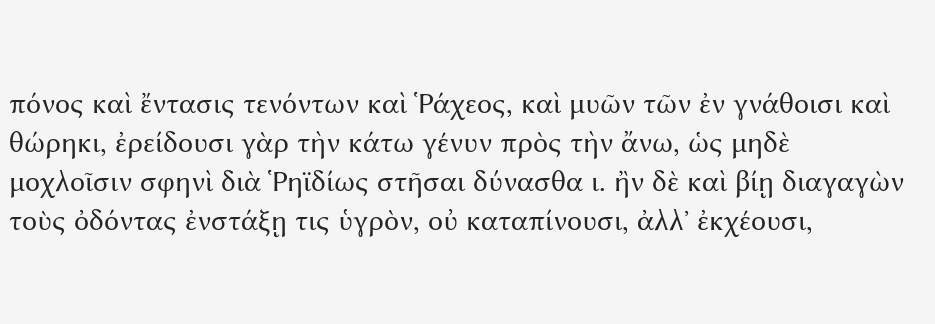πόνος καὶ ἔντασις τενόντων καὶ Ῥάχεος, καὶ μυῶν τῶν ἐν γνάθοισι καὶ θώρηκι, ἐρείδουσι γὰρ τὴν κάτω γένυν πρὸς τὴν ἄνω, ὡς μηδὲ μοχλοῖσιν σφηνὶ διὰ Ῥηϊδίως στῆσαι δύνασθα ι. ἢν δὲ καὶ βίῃ διαγαγὼν τοὺς ὀδόντας ἐνστάξῃ τις ὑγρὸν, οὐ καταπίνουσι, ἀλλʼ ἐκχέουσι,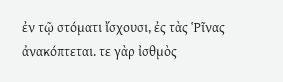ἐν τῷ στόματι ἴσχουσι, ἐς τὰς Ῥῖνας ἀνακόπτεται. τε γὰρ ἰσθμὸς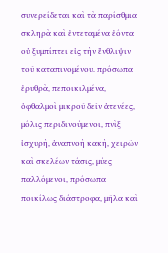συνερείδεται καὶ τὰ παρίσθμια σκληρὰ καὶ ἐντεταμένα ἐόντα οὐ ξυμπίπτει εἰς τὴν ἔνθλιψιν τοῦ καταπινομένου. πρόσωπα ἐρυθρὰ, πεποικιλμένα, ὀφθαλμοὶ μικροῦ δεῖν ἀτενέες, μόλις περιδινούμενοι, πνὶξ ἰσχυρὴ, ἀναπνοὴ κακὴ, χειρῶν καὶ σκελέων τάσις, μύες παλλόμενοι, πρόσωπα ποικίλως διάστροφα, μῆλα καὶ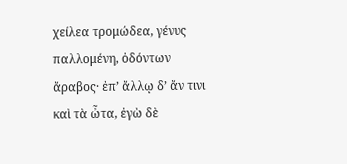χείλεα τρομώδεα, γένυς παλλομένη, ὀδόντων ἄραβος· ἐπʼ ἄλλῳ δʼ ἄν τινι καὶ τὰ ὦτα, ἐγὼ δὲ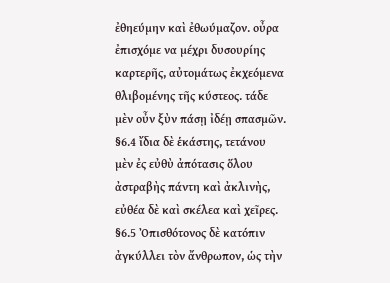ἐθηεύμην καὶ ἐθωύμαζον. οὖρα ἐπισχόμε να μέχρι δυσουρίης καρτερῆς, αὐτομάτως ἐκχεόμενα θλιβομένης τῆς κύστεος. τάδε μὲν οὖν ξὺν πάσῃ ἰδέῃ σπασμῶν.
§6.4 ἴδια δὲ ἑκάστης, τετάνου μὲν ἐς εὐθὺ ἀπότασις ὅλου ἀστραβὴς πάντη καὶ ἀκλινὴς, εὐθέα δὲ καὶ σκέλεα καὶ χεῖρες.
§6.5 Ὀπισθότονος δὲ κατόπιν ἀγκύλλει τὸν ἄνθρωπον, ὡς τὴν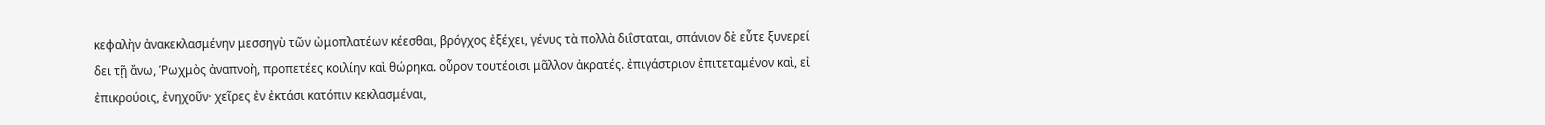κεφαλὴν ἀνακεκλασμένην μεσσηγὺ τῶν ὠμοπλατέων κέεσθαι, βρόγχος ἐξέχει, γένυς τὰ πολλὰ διΐσταται, σπάνιον δὲ εὖτε ξυνερεί δει τῇ ἄνω, Ῥωχμὸς ἀναπνοὴ, προπετέες κοιλίην καὶ θώρηκα. οὖρον τουτέοισι μᾶλλον ἀκρατές. ἐπιγάστριον ἐπιτεταμένον καὶ, εἰ ἐπικρούοις, ἐνηχοῦν· χεῖρες ἐν ἐκτάσι κατόπιν κεκλασμέναι,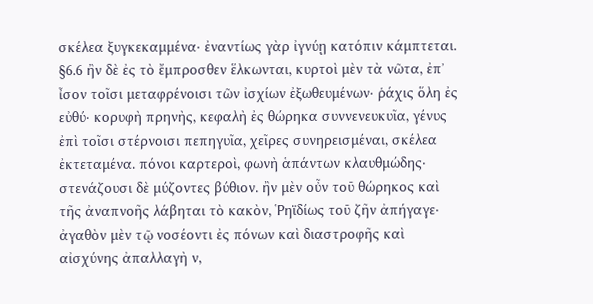σκέλεα ξυγκεκαμμένα· ἐναντίως γὰρ ἰγνύῃ κατόπιν κάμπτεται.
§6.6 ἢν δὲ ἐς τὸ ἔμπροσθεν ἕλκωνται, κυρτοὶ μὲν τὰ νῶτα, ἐπʼ ἶσον τοῖσι μεταφρένοισι τῶν ἰσχίων ἐξωθευμένων· ῥάχις ὅλη ἐς εὐθύ· κορυφὴ πρηνὴς, κεφαλὴ ἐς θώρηκα συννενευκυῖα, γένυς ἐπὶ τοῖσι στέρνοισι πεπηγυῖα, χεῖρες συνηρεισμέναι, σκέλεα ἐκτεταμένα. πόνοι καρτεροὶ, φωνὴ ἁπάντων κλαυθμώδης· στενάζουσι δὲ μύζοντες βύθιον. ἢν μὲν οὖν τοῦ θώρηκος καὶ τῆς ἀναπνοῆς λάβηται τὸ κακὸν, Ῥηϊδίως τοῦ ζῆν ἀπήγαγε· ἀγαθὸν μὲν τῷ νοσέοντι ἐς πόνων καὶ διαστροφῆς καὶ αἰσχύνης ἀπαλλαγὴ ν,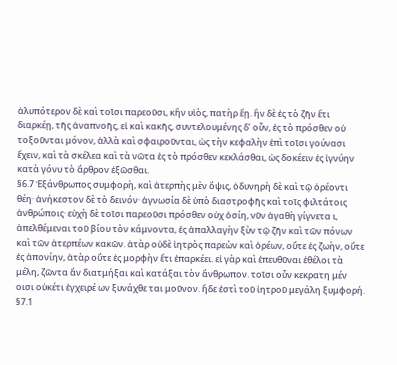ἀλυπότερον δὲ καὶ τοῖσι παρεοῦσι, κἢν υἱὸς, πατὴρ ἔῃ. ἢν δὲ ἐς τὸ ζῆν ἔτι διαρκέῃ, τῆς ἀναπνοῆς, εἰ καὶ κακῆς, συντελουμένης δʼ οὖν, ἐς τὸ πρόσθεν οὐ τοξοῦνται μόνον, ἀλλὰ καὶ σφαιροῦνται, ὡς τὴν κεφαλὴν ἐπὶ τοῖσι γούνασι ἔχειν, καὶ τὰ σκέλεα καὶ τὰ νῶτα ἐς τὸ πρόσθεν κεκλάσθαι, ὡς δοκέειν ἐς ἰγνύην κατὰ γόνυ τὸ ἄρθρον ἐξῶσθαι.
§6.7 Ἐξάνθρωπος συμφορὴ, καὶ ἀτερπὴς μὲν ὄψις, ὀδυνηρὴ δὲ καὶ τῷ ὀρέοντι θέη· ἀνήκεστον δὲ τὸ δεινόν· ἀγνωσία δὲ ὑπὸ διαστροφῆς καὶ τοῖς φιλτάτοις ἀνθρώποις· εὐχὴ δὲ τοῖσι παρεοῦσι πρόσθεν οὐχ ὁσίη, νῦν ἀγαθὴ γίγνετα ι, ἀπελθέμεναι τοῦ βίου τὸν κάμνοντα, ἐς ἀπαλλαγὴν ξὺν τῷ ζῆν καὶ τῶν πόνων καὶ τῶν ἀτερπέων κακῶν. ἀτὰρ οὐδὲ ἰητρὸς παρεὼν καὶ ὁρέων, οὔτε ἐς ζωὴν, οὔτε ἐς ἀπονίην, ἀτὰρ οὔτε ἐς μορφὴν ἔτι ἐπαρκέει. εἰ γὰρ καὶ ἐπευθῦναι ἐθέλοι τὰ μέλη, ζῶντα ἄν διατμήξαι καὶ κατάξαι τὸν ἄνθρωπον. τοῖσι οὖν κεκρατη μέν οισι οὐκέτι ἐγχειρέ ων ξυνάχθε ται μοῦνον. ἥδε ἐστὶ τοῦ ἰητροῦ μεγάλη ξυμφορή.
§7.1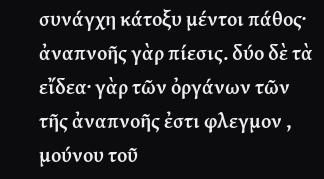συνάγχη κάτοξυ μέντοι πάθος· ἀναπνοῆς γὰρ πίεσις. δύο δὲ τὰ εἴδεα· γὰρ τῶν ὀργάνων τῶν τῆς ἀναπνοῆς ἐστι φλεγμον , μούνου τοῦ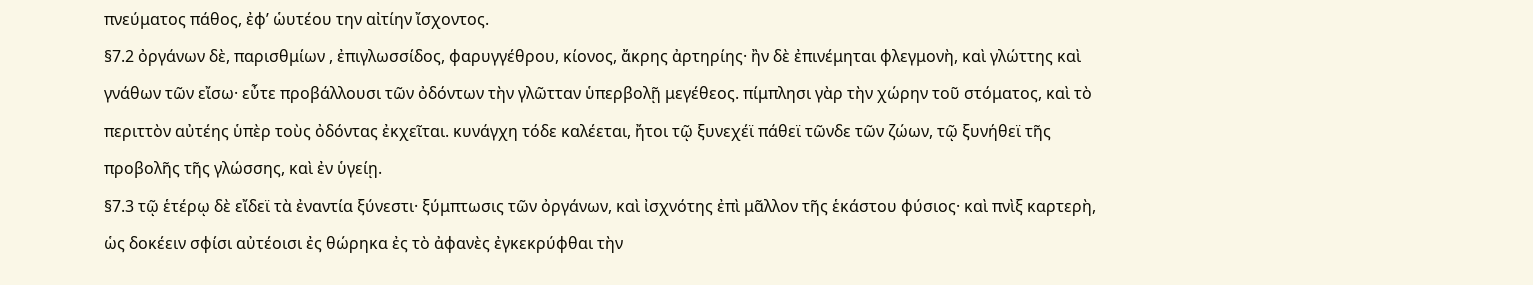πνεύματος πάθος, ἐφʼ ὡυτέου την αἰτίην ἴσχοντος.
§7.2 ὀργάνων δὲ, παρισθμίων , ἐπιγλωσσίδος, φαρυγγέθρου, κίονος, ἄκρης ἀρτηρίης· ἢν δὲ ἐπινέμηται φλεγμονὴ, καὶ γλώττης καὶ γνάθων τῶν εἴσω· εὖτε προβάλλουσι τῶν ὀδόντων τὴν γλῶτταν ὑπερβολῇ μεγέθεος. πίμπλησι γὰρ τὴν χώρην τοῦ στόματος, καὶ τὸ περιττὸν αὐτέης ὑπὲρ τοὺς ὀδόντας ἐκχεῖται. κυνάγχη τόδε καλέεται, ἤτοι τῷ ξυνεχέϊ πάθεϊ τῶνδε τῶν ζώων, τῷ ξυνήθεϊ τῆς προβολῆς τῆς γλώσσης, καὶ ἐν ὑγείῃ.
§7.3 τῷ ἑτέρῳ δὲ εἴδεϊ τὰ ἐναντία ξύνεστι· ξύμπτωσις τῶν ὀργάνων, καὶ ἰσχνότης ἐπὶ μᾶλλον τῆς ἑκάστου φύσιος· καὶ πνὶξ καρτερὴ, ὡς δοκέειν σφίσι αὐτέοισι ἐς θώρηκα ἐς τὸ ἀφανὲς ἐγκεκρύφθαι τὴν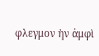φλεγμον ὴν ἀμφὶ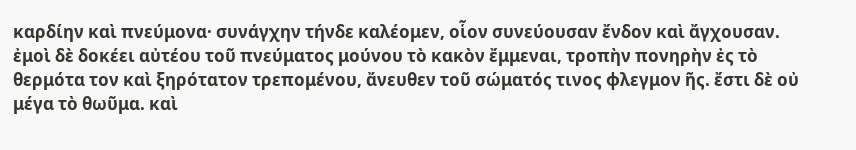καρδίην καὶ πνεύμονα· συνάγχην τήνδε καλέομεν, οἷον συνεύουσαν ἔνδον καὶ ἄγχουσαν. ἐμοὶ δὲ δοκέει αὐτέου τοῦ πνεύματος μούνου τὸ κακὸν ἔμμεναι, τροπὴν πονηρὴν ἐς τὸ θερμότα τον καὶ ξηρότατον τρεπομένου, ἄνευθεν τοῦ σώματός τινος φλεγμον ῆς. ἔστι δὲ οὐ μέγα τὸ θωῦμα. καὶ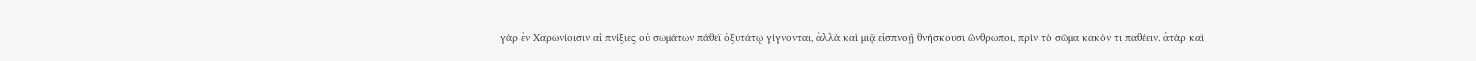γὰρ ἐν Χαρωνίοισιν αἱ πνίξιες οὐ σωμάτων πάθεϊ ὀξυτάτῳ γίγνονται, ἀλλὰ καὶ μιᾷ εἰσπνοῇ θνήσκουσι ὥνθρωποι, πρὶν τὸ σῶμα κακόν τι παθέειν. ἀτὰρ καὶ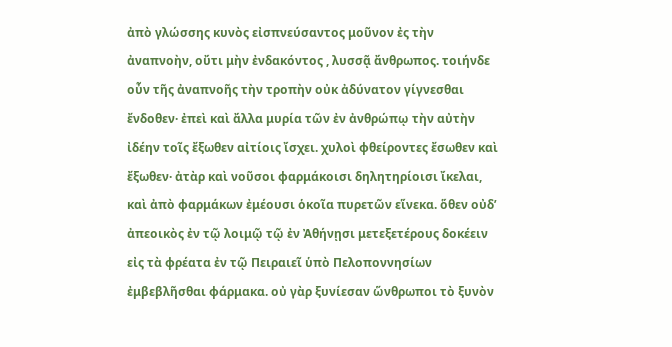ἀπὸ γλώσσης κυνὸς εἰσπνεύσαντος μοῦνον ἐς τὴν ἀναπνοὴν, οὔτι μὴν ἐνδακόντος , λυσσᾷ ἄνθρωπος. τοιήνδε οὖν τῆς ἀναπνοῆς τὴν τροπὴν οὐκ ἀδύνατον γίγνεσθαι ἔνδοθεν· ἐπεὶ καὶ ἄλλα μυρία τῶν ἐν ἀνθρώπῳ τὴν αὐτὴν ἰδέην τοῖς ἔξωθεν αἰτίοις ἴσχει. χυλοὶ φθείροντες ἔσωθεν καὶ ἔξωθεν· ἀτὰρ καὶ νοῦσοι φαρμάκοισι δηλητηρίοισι ἴκελαι, καὶ ἀπὸ φαρμάκων ἐμέουσι ὁκοῖα πυρετῶν εἵνεκα. ὅθεν οὐδʼ ἀπεοικὸς ἐν τῷ λοιμῷ τῷ ἐν Ἀθήνῃσι μετεξετέρους δοκέειν εἰς τὰ φρέατα ἐν τῷ Πειραιεῖ ὑπὸ Πελοποννησίων ἐμβεβλῆσθαι φάρμακα. οὐ γὰρ ξυνίεσαν ὥνθρωποι τὸ ξυνὸν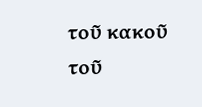τοῦ κακοῦ τοῦ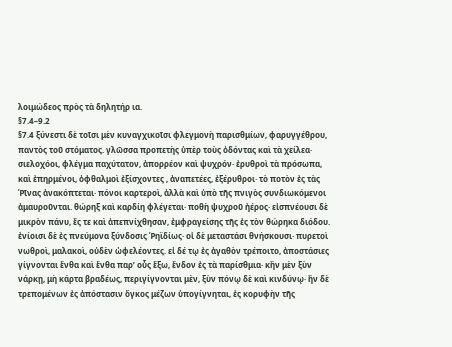λοιμώδεος πρὸς τὰ δηλητήρ ια.
§7.4–9.2
§7.4 ξύνεστι δὲ τοῖσι μὲν κυναγχικοῖσι φλεγμονὴ παρισθμίων, φαρυγγέθρου, παντὸς τοῦ στόματος. γλῶσσα προπετὴς ὑπὲρ τοὺς ὀδόντας καὶ τὰ χείλεα· σιελοχόοι, φλέγμα παχύτατον, ἀπορρέον καὶ ψυχρόν· ἐρυθροὶ τὰ πρόσωπα, καὶ ἐπηρμένοι, ὀφθαλμοὶ ἐξίσχοντες , ἀναπετέες, ἐξέρυθροι· τὸ ποτὸν ἐς τὰς Ῥῖνας ἀνακόπτεται· πόνοι καρτεροὶ, ἀλλὰ καὶ ὑπὸ τῆς πνιγὸς συνδιωκόμενοι ἀμαυροῦνται. θώρηξ καὶ καρδίη φλέγεται· ποθὴ ψυχροῦ ἠέρος· εἰσπνέουσι δὲ μικρὸν πάνυ, ἔς τε καὶ ἀπεπνίχθησαν, ἐμφραγείσης τῆς ἐς τὸν θώρηκα διόδου. ἐνίοισι δὲ ἐς πνεύμονα ξύνδοσις Ῥηϊδίως· οἱ δὲ μεταστάσι θνήσκουσι· πυρετοὶ νωθροὶ, μαλακοὶ, οὐδὲν ὠφελέοντες. εἰ δέ τῳ ἐς ἀγαθὸν τρέποιτο, ἀποστάσιες γίγνονται ἔνθα καὶ ἔνθα παρʼ οὖς ἔξω, ἔνδον ἐς τὰ παρίσθμια· κἢν μὲν ξὺν νάρκῃ, μὴ κάρτα βραδέως, περιγίγνονται μὲν, ξὺν πόνῳ δὲ καὶ κινδύνῳ· ἢν δὲ τρεπομένων ἐς ἀπόστασιν ὄγκος μέζων ὑπογίγνηται, ἐς κορυφὴν τῆς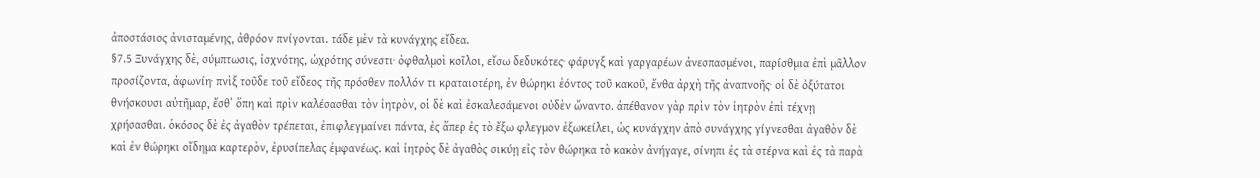ἀποστάσιος ἀνισταμένης, ἀθρόον πνίγονται. τάδε μὲν τὰ κυνάγχης εἴδεα.
§7.5 Ξυνάγχης δὲ, σύμπτωσις, ἰσχνότης, ὠχρότης σύνεστι· ὀφθαλμοὶ κοῖλοι, εἴσω δεδυκότες· φάρυγξ καὶ γαργαρέων ἀνεσπασμένοι, παρίσθμια ἐπὶ μᾶλλον προσίζοντα, ἀφωνίη· πνὶξ τοῦδε τοῦ εἴδεος τῆς πρόσθεν πολλόν τι κραταιοτέρη, ἐν θώρηκι ἐόντος τοῦ κακοῦ, ἔνθα ἀρχὴ τῆς ἀναπνοῆς· οἱ δὲ ὀξύτατοι θνήσκουσι αὐτῆμαρ, ἔσθʼ ὅπη καὶ πρὶν καλέσασθαι τὸν ἰητρὸν, οἱ δὲ καὶ ἐσκαλεσάμενοι οὐδὲν ὤναντο. ἀπέθανον γὰρ πρὶν τὸν ἰητρὸν ἐπὶ τέχνῃ χρήσασθαι. ὁκόσος δὲ ἐς ἀγαθὸν τρέπεται, ἐπιφλεγμαίνει πάντα, ἐς ἅπερ ἐς τὸ ἔξω φλεγμον ἐξωκείλει, ὡς κυνάγχην ἀπὸ συνάγχης γίγνεσθαι ἀγαθὸν δὲ καὶ ἐν θώρηκι οἴδημα καρτερὸν, ἐρυσίπελας ἐμφανέως. καὶ ἰητρὸς δὲ ἀγαθὸς σικύῃ εἰς τὸν θώρηκα τὸ κακὸν ἀνήγαγε, σίνηπι ἐς τὰ στέρνα καὶ ἐς τὰ παρὰ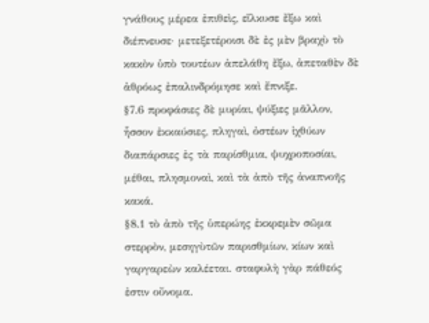γνάθους μέρεα ἐπιθεὶς, εἵλκυσε ἔξω καὶ διέπνευσε· μετεξετέροισι δὲ ἐς μὲν βραχὺ τὸ κακὸν ὑπὸ τουτέων ἀπελάθη ἔξω, ἀπεταθὲν δὲ ἀθρόως ἐπαλινδρόμησε καὶ ἔπνιξε.
§7.6 προφάσιες δὲ μυρίαι, ψύξιες μᾶλλον, ἧσσον ἐκκαύσιες, πληγαὶ, ὀστέων ἰχθύων διαπάρσιες ἐς τὰ παρίσθμια, ψυχροποσίαι, μέθαι, πλησμοναὶ, καὶ τὰ ἀπὸ τῆς ἀναπνοῆς κακά.
§8.1 τὸ ἀπὸ τῆς ὑπερώης ἐκκρεμὲν σῶμα στερρὸν, μεσηγὺτῶν παρισθμίων, κίων καὶ γαργαρεὼν καλέεται. σταφυλὴ γὰρ πάθεός ἐστιν οὔνομα.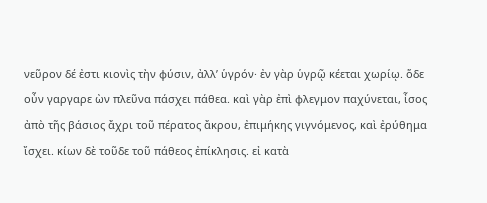νεῦρον δέ ἐστι κιονὶς τὴν φύσιν, ἀλλʼ ὑγρόν· ἐν γὰρ ὑγρῷ κέεται χωρίῳ. ὅδε οὖν γαργαρε ὼν πλεῦνα πάσχει πάθεα. καὶ γὰρ ἐπὶ φλεγμον παχύνεται, ἶσος ἀπὸ τῆς βάσιος ἄχρι τοῦ πέρατος ἄκρου, ἐπιμήκης γιγνόμενος, καὶ ἐρύθημα ἴσχει. κίων δὲ τοῦδε τοῦ πάθεος ἐπίκλησις. εἰ κατὰ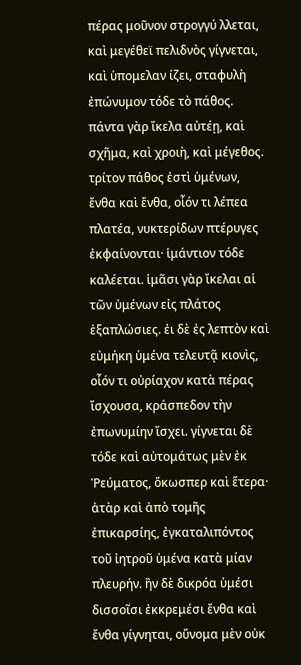πέρας μοῦνον στρογγύ λλεται, καὶ μεγέθεϊ πελιδνὸς γίγνεται, καὶ ὑπομελαν ίζει, σταφυλὴ ἐπώνυμον τόδε τὸ πάθος. πάντα γὰρ ἴκελα αὐτέῃ, καὶ σχῆμα, καὶ χροιὴ, καὶ μέγεθος. τρίτον πάθος ἐστὶ ὑμένων, ἔνθα καὶ ἔνθα, οἷόν τι λέπεα πλατέα, νυκτερίδων πτέρυγες ἐκφαίνονται· ἱμάντιον τόδε καλέεται. ἱμᾶσι γὰρ ἴκελαι αἱ τῶν ὑμένων εἰς πλάτος ἑξαπλώσιες. ἐι δὲ ἐς λεπτὸν καὶ εὐμήκη ὑμένα τελευτᾷ κιονὶς, οἷόν τι οὐρίαχον κατὰ πέρας ἴσχουσα, κράσπεδον τὴν ἐπωνυμίην ἴσχει. γίγνεται δὲ τόδε καὶ αὐτομάτως μὲν ἐκ Ῥεύματος, ὅκωσπερ καὶ ἕτερα· ἀτὰρ καὶ ἀπὸ τομῆς ἐπικαρσίης, ἐγκαταλιπόντος τοῦ ἰητροῦ ὑμένα κατὰ μίαν πλευρήν. ἢν δὲ δικρόα ὑμέσι δισσοῖσι ἐκκρεμέσι ἔνθα καὶ ἔνθα γίγνηται, οὔνομα μὲν οὐκ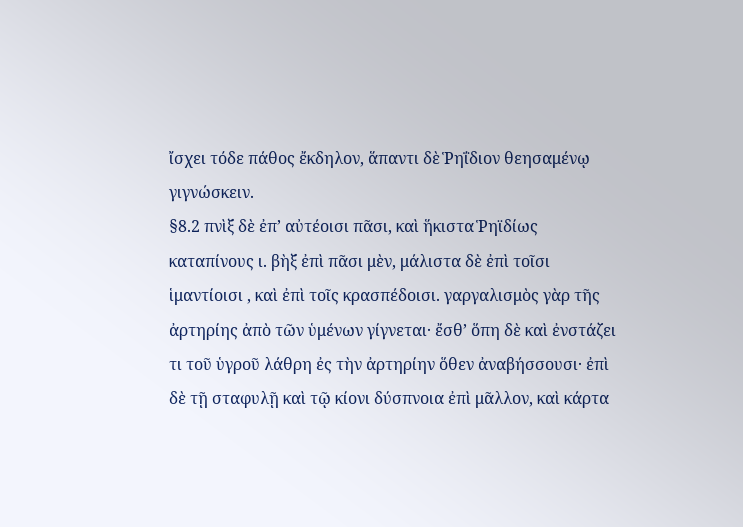ἴσχει τόδε πάθος ἔκδηλον, ἅπαντι δὲ Ῥηΐδιον θεησαμένῳ γιγνώσκειν.
§8.2 πνὶξ δὲ ἐπʼ αὐτέοισι πᾶσι, καὶ ἥκιστα Ῥηϊδίως καταπίνους ι. βὴξ ἐπὶ πᾶσι μὲν, μάλιστα δὲ ἐπὶ τοῖσι ἱμαντίοισι , καὶ ἐπὶ τοῖς κρασπέδοισι. γαργαλισμὸς γὰρ τῆς ἀρτηρίης ἀπὸ τῶν ὑμένων γίγνεται· ἔσθʼ ὅπη δὲ καὶ ἐνστάζει τι τοῦ ὑγροῦ λάθρη ἐς τὴν ἀρτηρίην ὅθεν ἀναβήσσουσι· ἐπὶ δὲ τῇ σταφυλῇ καὶ τῷ κίονι δύσπνοια ἐπὶ μᾶλλον, καὶ κάρτα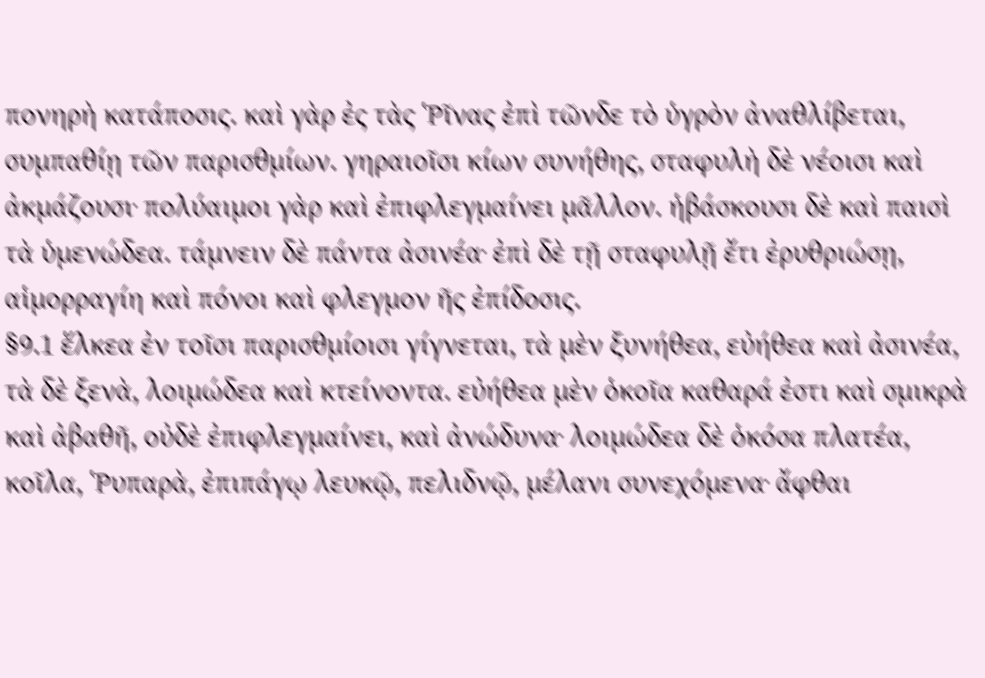πονηρὴ κατάποσις. καὶ γὰρ ἐς τὰς Ῥῖνας ἐπὶ τῶνδε τὸ ὑγρὸν ἀναθλίβεται, συμπαθίῃ τῶν παρισθμίων. γηραιοῖσι κίων συνήθης, σταφυλὴ δὲ νέοισι καὶ ἀκμάζουσι· πολύαιμοι γὰρ καὶ ἐπιφλεγμαίνει μᾶλλον. ἡβάσκουσι δὲ καὶ παισὶ τὰ ὑμενώδεα. τάμνειν δὲ πάντα ἀσινέα· ἐπὶ δὲ τῇ σταφυλῇ ἔτι ἐρυθριώσῃ, αἱμορραγίη καὶ πόνοι καὶ φλεγμον ῆς ἐπίδοσις.
§9.1 ἕλκεα ἐν τοῖσι παρισθμίοισι γίγνεται, τὰ μὲν ξυνήθεα, εὐήθεα καὶ ἀσινέα, τὰ δὲ ξενὰ, λοιμώδεα καὶ κτείνοντα. εὐήθεα μὲν ὁκοῖα καθαρά ἐστι καὶ σμικρὰ καὶ ἀβαθῆ, οὐδὲ ἐπιφλεγμαίνει, καὶ ἀνώδυνα· λοιμώδεα δὲ ὁκόσα πλατέα, κοῖλα, Ῥυπαρὰ, ἐπιπάγῳ λευκῷ, πελιδνῷ, μέλανι συνεχόμενα· ἄφθαι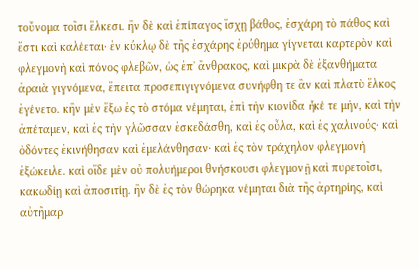τοὔνομα τοῖσι ἕλκεσι. ἢν δὲ καὶ ἐπίπαγος ἴσχῃ βάθος, ἐσχάρη τὸ πάθος καὶ ἔστι καὶ καλέεται· ἐν κύκλῳ δὲ τῆς ἐσχάρης ἐρύθημα γίγνεται καρτερὸν καὶ φλεγμονὴ καὶ πόνος φλεβῶν, ὡς ἐπʼ ἄνθρακος, καὶ μικρὰ δὲ ἐξανθήματα ἀραιὰ γιγνόμενα, ἔπειτα προσεπιγιγνόμενα συνήφθη τε ἂν καὶ πλατὺ ἕλκος ἐγένετο. κἢν μὲν ἔξω ἐς τὸ στόμα νέμηται, ἐπὶ τὴν κιονίδα ἧκέ τε μὴν, καὶ τὴν ἀπέταμεν, καὶ ἐς τὴν γλῶσσαν ἐσκεδάσθη, καὶ ἐς οὖλα, καὶ ἐς χαλινούς· καὶ ὀδόντες ἐκινήθησαν καὶ ἐμελάνθησαν· καὶ ἐς τὸν τράχηλον φλεγμονὴ ἐξώκειλε. καὶ οἵδε μὲν οὐ πολυήμεροι θνήσκουσι φλεγμονῇ καὶ πυρετοῖσι, κακωδίῃ καὶ ἀποσιτίῃ. ἢν δὲ ἐς τὸν θώρηκα νέμηται διὰ τῆς ἀρτηρίης, καὶ αὐτῆμαρ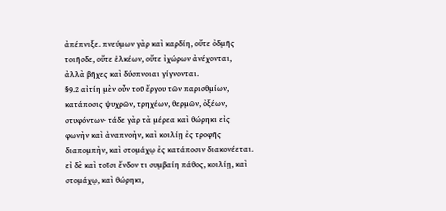ἀπέπνιξε. πνεύμων γὰρ καὶ καρδίη, οὔτε ὀδμῆς τοιῆσδε, οὔτε ἑλκέων, οὔτε ἰχώρων ἀνέχονται, ἀλλὰ βῆχες καὶ δύσπνοιαι γίγνονται.
§9.2 αἰτίη μὲν οὖν τοῦ ἔργου τῶν παρισθμίων, κατάποσις ψυχρῶν, τρηχέων, θερμῶν, ὀξέων, στυφόντων· τάδε γὰρ τὰ μέρεα καὶ θώρηκι εἰς φωνὴν καὶ ἀναπνοὴν, καὶ κοιλίῃ ἐς τροφῆς διαπομπὴν, καὶ στομάχῳ ἐς κατάποσιν διακονέεται. εἰ δὲ καὶ τοῖσι ἔνδον τι συμβαίη πάθος, κοιλίῃ, καὶ στομάχῳ, καὶ θώρηκι,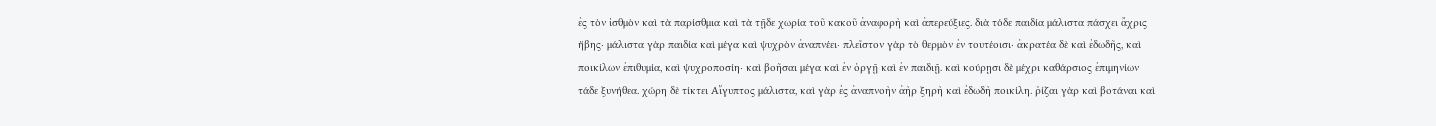ἐς τὸν ἰσθμὸν καὶ τὰ παρίσθμια καὶ τὰ τῇδε χωρία τοῦ κακοῦ ἀναφορὴ καὶ ἀπερεύξιες. διὰ τόδε παιδία μάλιστα πάσχει ἄχρις ἥβης· μάλιστα γὰρ παιδία καὶ μέγα καὶ ψυχρὸν ἀναπνέει· πλεῖστον γὰρ τὸ θερμὸν ἐν τουτέοισι· ἀκρατέα δὲ καὶ ἐδωδῆς, καὶ ποικίλων ἐπιθυμία, καὶ ψυχροποσίη· καὶ βοῆσαι μέγα καὶ ἐν ὀργῇ καὶ ἐν παιδιῇ. καὶ κούρῃσι δὲ μέχρι καθάρσιος ἐπιμηνίων τάδε ξυνήθεα. χώρη δὲ τίκτει Αἴγυπτος μάλιστα, καὶ γὰρ ἐς ἀναπνοὴν ἀὴρ ξηρὴ καὶ ἐδωδὴ ποικίλη. ῥίζαι γὰρ καὶ βοτάναι καὶ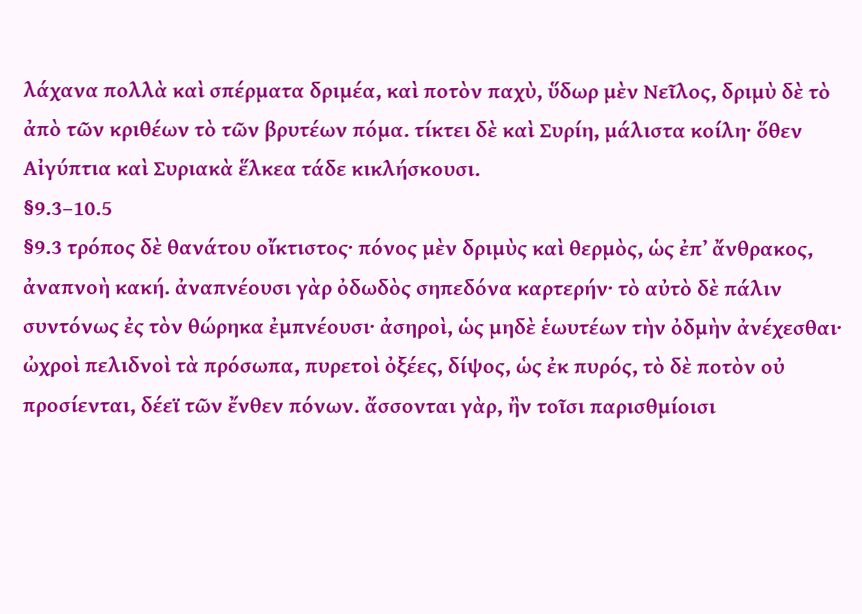λάχανα πολλὰ καὶ σπέρματα δριμέα, καὶ ποτὸν παχὺ, ὕδωρ μὲν Νεῖλος, δριμὺ δὲ τὸ ἀπὸ τῶν κριθέων τὸ τῶν βρυτέων πόμα. τίκτει δὲ καὶ Συρίη, μάλιστα κοίλη· ὅθεν Αἰγύπτια καὶ Συριακὰ ἕλκεα τάδε κικλήσκουσι.
§9.3–10.5
§9.3 τρόπος δὲ θανάτου οἴκτιστος· πόνος μὲν δριμὺς καὶ θερμὸς, ὡς ἐπʼ ἄνθρακος, ἀναπνοὴ κακή. ἀναπνέουσι γὰρ ὀδωδὸς σηπεδόνα καρτερήν· τὸ αὐτὸ δὲ πάλιν συντόνως ἐς τὸν θώρηκα ἐμπνέουσι· ἀσηροὶ, ὡς μηδὲ ἑωυτέων τὴν ὀδμὴν ἀνέχεσθαι· ὠχροὶ πελιδνοὶ τὰ πρόσωπα, πυρετοὶ ὀξέες, δίψος, ὡς ἐκ πυρός, τὸ δὲ ποτὸν οὐ προσίενται, δέεϊ τῶν ἔνθεν πόνων. ἄσσονται γὰρ, ἢν τοῖσι παρισθμίοισι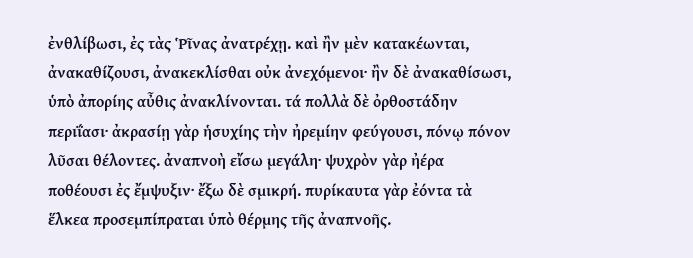ἐνθλίβωσι, ἐς τὰς Ῥῖνας ἀνατρέχῃ. καὶ ἢν μὲν κατακέωνται, ἀνακαθίζουσι, ἀνακεκλίσθαι οὐκ ἀνεχόμενοι· ἢν δὲ ἀνακαθίσωσι, ὑπὸ ἀπορίης αὖθις ἀνακλίνονται. τά πολλὰ δὲ ὀρθοστάδην περιΐασι· ἀκρασίῃ γὰρ ἡσυχίης τὴν ἠρεμίην φεύγουσι, πόνῳ πόνον λῦσαι θέλοντες. ἀναπνοὴ εἴσω μεγάλη· ψυχρὸν γὰρ ἠέρα ποθέουσι ἐς ἔμψυξιν· ἔξω δὲ σμικρή. πυρίκαυτα γὰρ ἐόντα τὰ ἕλκεα προσεμπίπραται ὑπὸ θέρμης τῆς ἀναπνοῆς.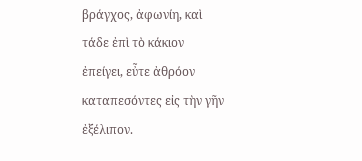βράγχος, ἀφωνίη, καὶ τάδε ἐπὶ τὸ κάκιον ἐπείγει, εὖτε ἀθρόον καταπεσόντες εἰς τὴν γῆν ἐξέλιπον.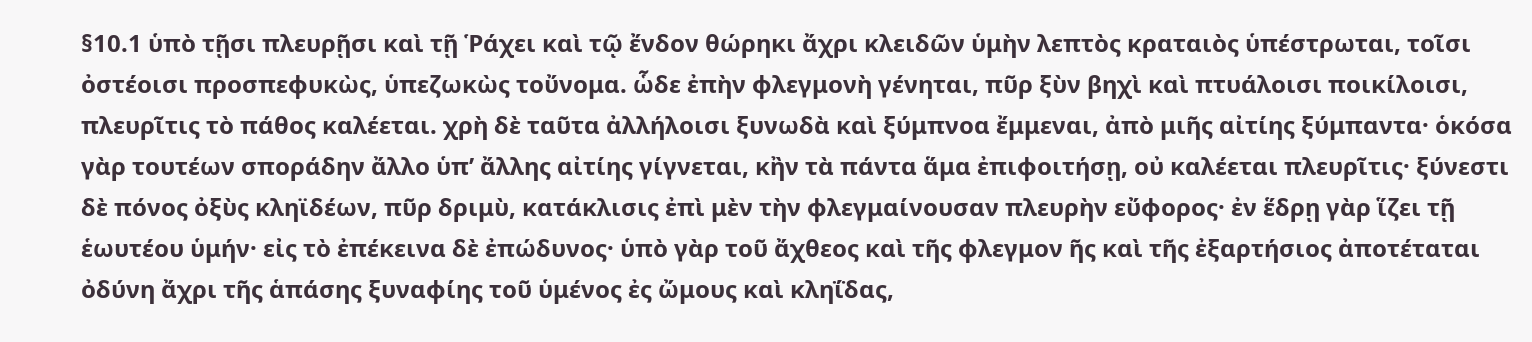§10.1 ὑπὸ τῇσι πλευρῇσι καὶ τῇ Ῥάχει καὶ τῷ ἔνδον θώρηκι ἄχρι κλειδῶν ὑμὴν λεπτὸς κραταιὸς ὑπέστρωται, τοῖσι ὀστέοισι προσπεφυκὼς, ὑπεζωκὼς τοὔνομα. ὧδε ἐπὴν φλεγμονὴ γένηται, πῦρ ξὺν βηχὶ καὶ πτυάλοισι ποικίλοισι, πλευρῖτις τὸ πάθος καλέεται. χρὴ δὲ ταῦτα ἀλλήλοισι ξυνωδὰ καὶ ξύμπνοα ἔμμεναι, ἀπὸ μιῆς αἰτίης ξύμπαντα· ὁκόσα γὰρ τουτέων σποράδην ἄλλο ὑπʼ ἄλλης αἰτίης γίγνεται, κἢν τὰ πάντα ἅμα ἐπιφοιτήσῃ, οὐ καλέεται πλευρῖτις· ξύνεστι δὲ πόνος ὀξὺς κληϊδέων, πῦρ δριμὺ, κατάκλισις ἐπὶ μὲν τὴν φλεγμαίνουσαν πλευρὴν εὔφορος· ἐν ἕδρῃ γὰρ ἵζει τῇ ἑωυτέου ὑμήν· εἰς τὸ ἐπέκεινα δὲ ἐπώδυνος· ὑπὸ γὰρ τοῦ ἄχθεος καὶ τῆς φλεγμον ῆς καὶ τῆς ἐξαρτήσιος ἀποτέταται ὀδύνη ἄχρι τῆς ἁπάσης ξυναφίης τοῦ ὑμένος ἐς ὤμους καὶ κληΐδας,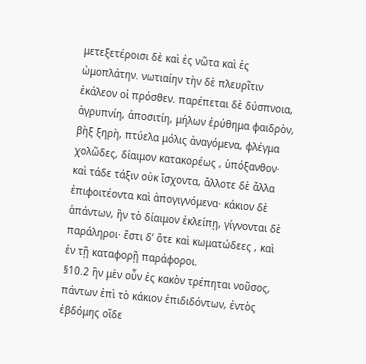μετεξετέροισι δὲ καὶ ἐς νῶτα καὶ ἐς ὠμοπλάτην. νωτιαίην τὴν δὲ πλευρῖτιν ἐκάλεον οἱ πρόσθεν. παρέπεται δὲ δύσπνοια, ἀγρυπνίη, ἀποσιτίη, μήλων ἐρύθημα φαιδρὸν, βὴξ ξηρὴ, πτύελα μόλις ἀναγόμενα, φλέγμα χολῶδες, δίαιμον κατακορέως , ὑπόξανθον· καὶ τάδε τάξιν οὐκ ἴσχοντα, ἄλλοτε δὲ ἄλλα ἐπιφοιτέοντα καὶ ἀπογιγνόμενα· κάκιον δὲ ἁπάντων, ἢν τὸ δίαιμον ἐκλείπῃ, γίγνονται δὲ παράληροι· ἔστι δʼ ὅτε καὶ κωματώδεες , καὶ ἐν τῇ καταφορῇ παράφοροι.
§10.2 ἢν μὲν οὖν ἐς κακὸν τρέπηται νοῦσος, πάντων ἐπὶ τὸ κάκιον ἐπιδιδόντων, ἐντὸς ἑβδόμης οἵδε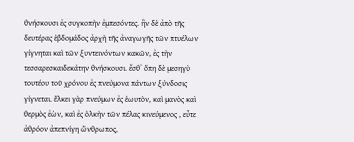θνήσκουσι ἐς συγκοπὴν ἐμπεσόντες. ἢν δὲ ἀπὸ τῆς δευτέρας ἑβδομάδος ἀρχὴ τῆς ἀναγωγῆς τῶν πτυέλων γίγνηται καὶ τῶν ξυντεινόντων κακῶν, ἐς τὴν τεσσαρεσκαιδεκάτην θνήσκουσι. ἔσθʼ ὅπη δὲ μεσηγὺ τουτέου τοῦ χρόνου ἐς πνεύμονα πάντων ξύνδοσις γίγνεται. ἕλκει γὰρ πνεύμων ἐς ἑωυτὸν, καὶ μανὸς καὶ θερμὸς ἐὼν, καὶ ἐς ὁλκὴν τῶν πέλας κινεύμενος , εὖτε ἀθρόον ἀπεπνίγη ὥνθρωπος,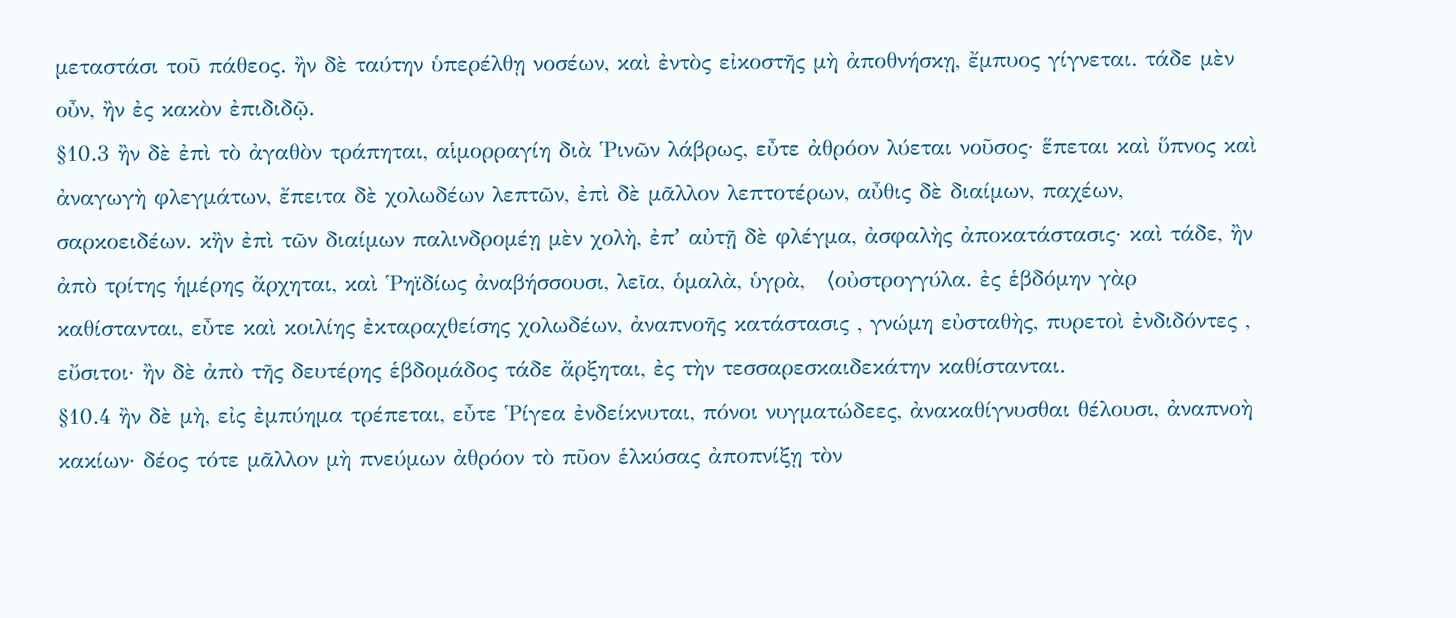μεταστάσι τοῦ πάθεος. ἢν δὲ ταύτην ὑπερέλθῃ νοσέων, καὶ ἐντὸς εἰκοστῆς μὴ ἀποθνήσκῃ, ἔμπυος γίγνεται. τάδε μὲν οὖν, ἢν ἐς κακὸν ἐπιδιδῷ.
§10.3 ἢν δὲ ἐπὶ τὸ ἀγαθὸν τράπηται, αἱμορραγίη διὰ Ῥινῶν λάβρως, εὖτε ἀθρόον λύεται νοῦσος· ἕπεται καὶ ὕπνος καὶ ἀναγωγὴ φλεγμάτων, ἔπειτα δὲ χολωδέων λεπτῶν, ἐπὶ δὲ μᾶλλον λεπτοτέρων, αὖθις δὲ διαίμων, παχέων, σαρκοειδέων. κἢν ἐπὶ τῶν διαίμων παλινδρομέῃ μὲν χολὴ, ἐπʼ αὐτῇ δὲ φλέγμα, ἀσφαλὴς ἀποκατάστασις· καὶ τάδε, ἢν ἀπὸ τρίτης ἡμέρης ἄρχηται, καὶ Ῥηϊδίως ἀναβήσσουσι, λεῖα, ὁμαλὰ, ὑγρὰ, 〈οὐστρογγύλα. ἐς ἑβδόμην γὰρ καθίστανται, εὖτε καὶ κοιλίης ἐκταραχθείσης χολωδέων, ἀναπνοῆς κατάστασις , γνώμη εὐσταθὴς, πυρετοὶ ἐνδιδόντες , εὔσιτοι· ἢν δὲ ἀπὸ τῆς δευτέρης ἑβδομάδος τάδε ἄρξηται, ἐς τὴν τεσσαρεσκαιδεκάτην καθίστανται.
§10.4 ἢν δὲ μὴ, εἰς ἐμπύημα τρέπεται, εὖτε Ῥίγεα ἐνδείκνυται, πόνοι νυγματώδεες, ἀνακαθίγνυσθαι θέλουσι, ἀναπνοὴ κακίων· δέος τότε μᾶλλον μὴ πνεύμων ἀθρόον τὸ πῦον ἑλκύσας ἀποπνίξῃ τὸν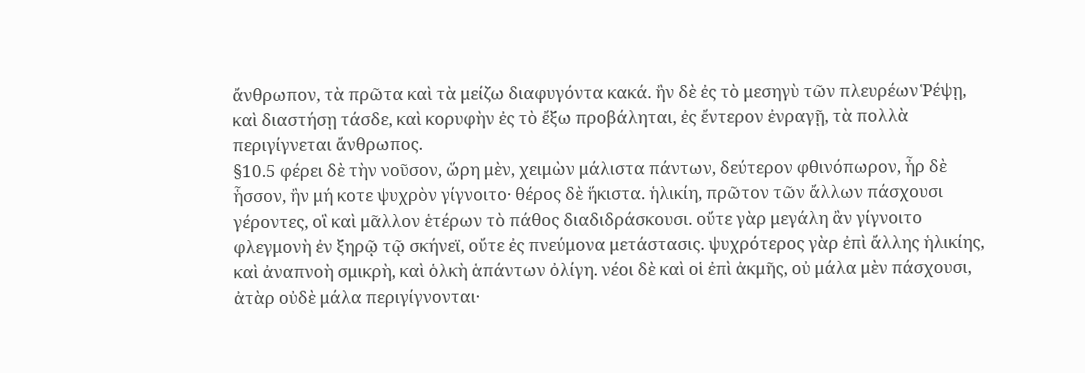ἄνθρωπον, τὰ πρῶτα καὶ τὰ μείζω διαφυγόντα κακά. ἢν δὲ ἐς τὸ μεσηγὺ τῶν πλευρέων Ῥέψῃ, καὶ διαστήσῃ τάσδε, καὶ κορυφὴν ἐς τὸ ἔξω προβάληται, ἐς ἔντερον ἐνραγῇ, τὰ πολλὰ περιγίγνεται ἄνθρωπος.
§10.5 φέρει δὲ τὴν νοῦσον, ὥρη μὲν, χειμὼν μάλιστα πάντων, δεύτερον φθινόπωρον, ἦρ δὲ ἧσσον, ἢν μή κοτε ψυχρὸν γίγνοιτο· θέρος δὲ ἥκιστα. ἡλικίη, πρῶτον τῶν ἄλλων πάσχουσι γέροντες, οἳ καὶ μᾶλλον ἑτέρων τὸ πάθος διαδιδράσκουσι. οὔτε γὰρ μεγάλη ἂν γίγνοιτο φλεγμονὴ ἐν ξηρῷ τῷ σκήνεϊ, οὔτε ἐς πνεύμονα μετάστασις. ψυχρότερος γὰρ ἐπὶ ἄλλης ἡλικίης, καὶ ἀναπνοὴ σμικρὴ, καὶ ὁλκὴ ἁπάντων ὀλίγη. νέοι δὲ καὶ οἱ ἐπὶ ἀκμῆς, οὐ μάλα μὲν πάσχουσι, ἀτὰρ οὐδὲ μάλα περιγίγνονται·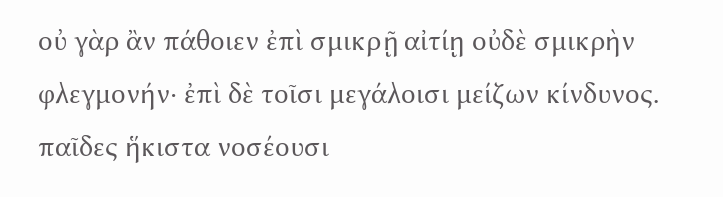οὐ γὰρ ἂν πάθοιεν ἐπὶ σμικρῇ αἰτίῃ οὐδὲ σμικρὴν φλεγμονήν· ἐπὶ δὲ τοῖσι μεγάλοισι μείζων κίνδυνος. παῖδες ἥκιστα νοσέουσι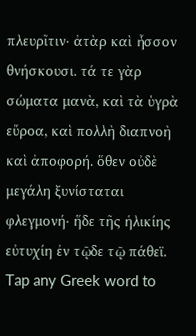πλευρῖτιν· ἀτὰρ καὶ ἧσσον θνήσκουσι. τά τε γὰρ σώματα μανὰ, καὶ τὰ ὑγρὰ εὔροα, καὶ πολλὴ διαπνοὴ καὶ ἀποφορή. ὅθεν οὐδὲ μεγάλη ξυνίσταται φλεγμονή· ἥδε τῆς ἡλικίης εὐτυχίη ἐν τῷδε τῷ πάθεϊ.
Tap any Greek word to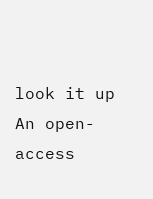look it up
An open-access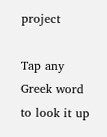project

Tap any Greek word to look it up